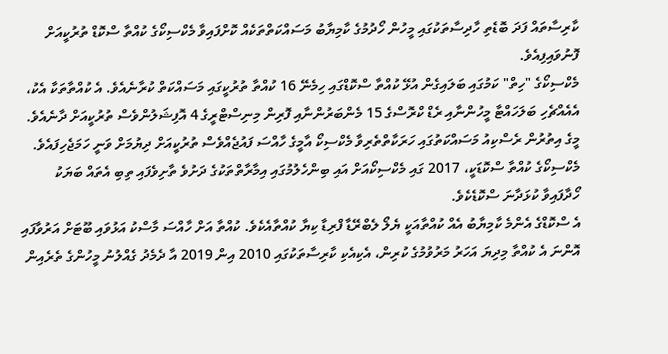ކާރިސާތައް ފަދަ ބޮޑެތި ހާދިސާތަކުގައި މީހުން ހޯދުމުގެ ކާމިޔާބު މަސައްކަތްތަކެއް ކޮށްފައިވާ މެކްސިކޯގެ ކުއްތާ ސްކޮޑް ތުރުކީއަށް ފޮނުވައިފިއެވެ.
މެކްސިކޯގެ "ހިތް" ކަމުގައި ބަލައިގެން އުޅޭ ކުއްތާ ސްކޮޑްގައި ހިމެނޭ 16 ކުއްތާ ތުރުކީގައި މަސައްކަތް ކުރާނެއެވެ. އެ ކުއްތާތަކާ އެކު، އެއެއްޗެހި ބަލަހައްޓާ މީހުންނާއި ރެޑް ކްރޮސްގެ 15 މެންބަރުންނާއި ފޮރިން މިނިސްޓްރީގެ 4 އޮފިޝަލުންވެސް ތުރުކީއަށް ދާނެއެވެ. މީގެ އިތުރުން ރެސްކިއު މަސައްކަތުގައި ހަރަކާތްތެރިވާ މެކްސިކޯ އާމީގެ ހާއްސަ ފައުޖެއްވެސް ތުރުކީއަށް ދިޔުމަށް ވަނީ ހަމަޖެހިފައެވެ.
މެކްސިކޯގެ ކުއްތާ ސްކޮޑަކީ، 2017 ގައި މެކްސިކޯއަށް އައި ބިންހެލުމުގައި އިމާރާތްތަކުގެ ދަށުވެ ތާށިވެފައި ތިބި އެތައް ބަޔަކު ހޯދާފައިވާ ކުޅަދާނަ ސްކޮޑެކެވެ.
އެ ސްކޮޑްގެ އެންމެ ކާމިޔާބު އެއް ކުއްތާއަކީ ޔެލޯ ލެބްރޭޑާ ފްރިޑާ ކިޔާ ކުއްތާއެކެވެ. ކުއްތާ އަށް ހާއްސަ މާސްކު އަޅުވައި ބޫޓަށް އަރުވާފައި އޮންނަ އެ ކުއްތާ މިދިޔަ އަހަރު މަރުވުމުގެ ކުރިން، އެކިއެކި ކާރިސާތަކުގައި 2010 އިން 2019 އާ ދެމެދު ގެއްލުނު މީހުންގެ ތެރެއިން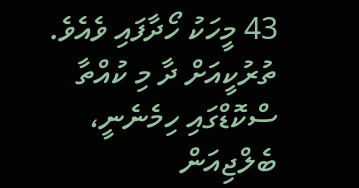43 މީހަކު ހޯދާފައި ވެއެވެ.
ތުރުކީއަށް ދާ މި ކުއްތާ ސްކޮޑްގައި ހިމެނެނީ، ބެލްޖިއަން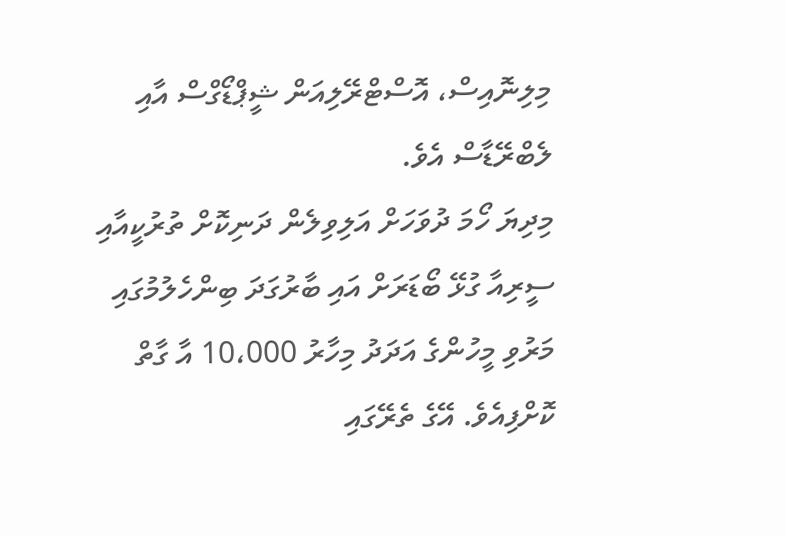މިލިނޮއިސް، އޮސްޓްރޭލިއަން ޝީޕްޑޯގްސް އާއި ލެބްރޭޑާސް އެވެ.
މިދިޔަ ހޯމަ ދުވަހަށް އަލިވިލެން ދަނިކޮށް ތުރުކީއާއި ސީރިއާ ގުޅޭ ބޯޑަރަށް އައި ބާރުގަދަ ބިންހެލުމުގައި މަރުވި މީހުންގެ އަދަދު މިހާރު 10،000 އާ ގާތް ކޮށްފިއެވެ. އޭގެ ތެރޭގައި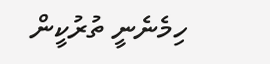ހިމެނެނީ ތުރުކީން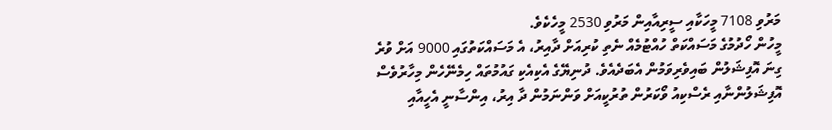މަރުވި 7108 މީހަކާއި ސީރިއާއިން މަރުވި 2530 މީހެކެވެ.
މީހުން ހޯދުމުގެ މަސައްކަތް ހުއްޓުމެއް ނެތި ކުރިއަށް ދާއިރު، އެ މަސައްކަތުގައި 9000 އަށް ވުރެ ގިނަ އޮފިޝަލުން ބައިވެރިވަމުން އެބަދެއެވެ. ދުނިޔޭގެ އެކިއެކި ގައުމުތައް ހިމެނޭހެން މިހާރުވެސް އޮފިޝަލުންނާއި ރެސްކިއު ވޯކަރުން ތުރުކީއަށް ވަންނަމުން ދާ އިރު، އިންސާނީ އެހީއާއި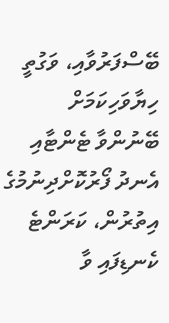ބޭސްފަރުވާއި، ވަގުތީ ހިޔާވަހިކަމަށް ބޭނުންވާ ޓެންޓާއި އެނދު ފޯރުކޮށްދިނުމުގެ އިތުރުން، ކަރަންޓެ ކެނޑިފައި ވާ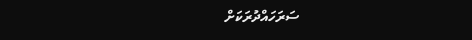ސަރަހައްދުރަކަށް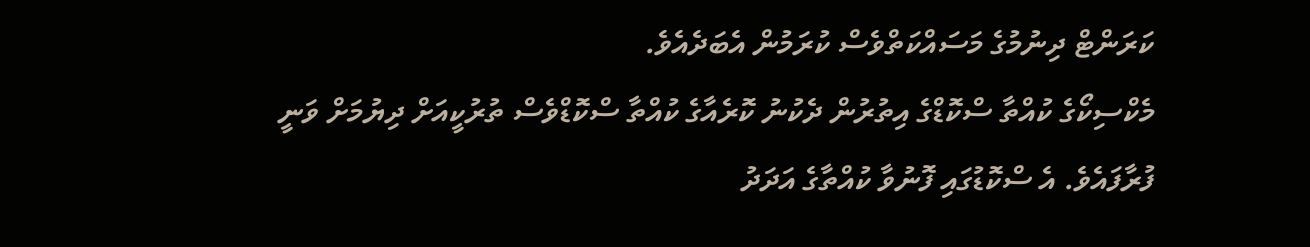ކަރަންޓް ދިނުމުގެ މަސައްކަތްވެސް ކުރަމުން އެބަދެއެވެ.
މެކްސިކޯގެ ކުއްތާ ސްކޮޑްގެ އިތުރުން ދެކުނު ކޮރެއާގެ ކުއްތާ ސްކޮޑްވެސް ތުރުކީއަށް ދިޔުމަށް ވަނީ ފުރާފައެވެ. އެ ސްކޮޑުގައި ފޮނުވާ ކުއްތާގެ އަދަދު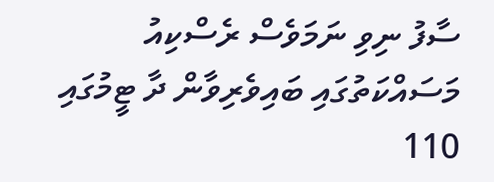ސާފު ނިވި ނަމަވެސް ރެސްކިއު މަސައްކަތުގައި ބައިވެރިވާން ދާ ޓީމުގައި 110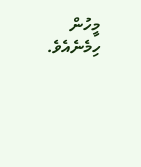މީހުން ހިމެނެއެވެ.